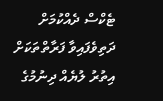ޓެކްސް ދެއްކުމަށް ދަތިވެފައިވާ ފަރާތްތަކަށް އިތުރު ލުޔެއް ދިނުމުގެ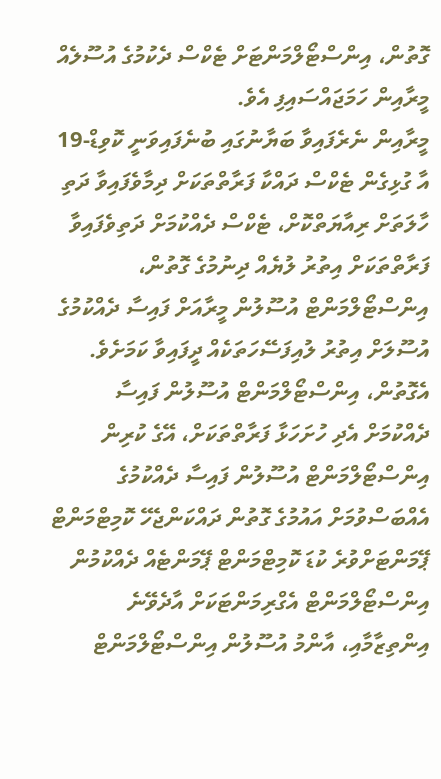ގޮތުން، އިންސްޓޯލްމަންޓަށް ޓެކްސް ދެކުމުގެ އުސޫލެއް މީރާއިން ހަމަޖައްސައިފި އެވެ.
މީރާއިން ނެރެފައިވާ ބަޔާނުގައި ބުނެފައިވަނީ ކޮވިޑް-19 އާ ގުޅިގެން ޓެކްސް ދައްކާ ފަރާތްތަކަށް ދިމާވެފައިވާ ދަތި ހާލަތަށް ރިއާޔަތްކޮށް، ޓެކްސް ދެއްކުމަށް ދަތިވެފައިވާ ފަރާތްތަކަށް އިތުރު ލުޔެއް ދިނުމުގެ ގޮތުން، އިންސްޓޯލްމަންޓް އުސޫލުން މީރާއަށް ފައިސާ ދެއްކުމުގެ އުސޫލަށް އިތުރު ލުއިފަސޭހަތަކެއް ދީފައިވާ ކަމަށެވެ.
އެގޮތުން، އިންސްޓޯލްމަންޓް އުސޫލުން ފައިސާ ދެއްކުމަށް އެދި ހުށަހަޅާ ފަރާތްތަކަށް، އޭގެ ކުރިން އިންސްޓޯލްމަންޓް އުސޫލުން ފައިސާ ދެއްކުމުގެ އެއްބަސްވުމަށް އައުމުގެ ގޮތުން ދައްކަންޖެހޭ ކޮމިޓްމަންޓް ޕޭމަންޓަށްވުރެ ކުޑަ ކޮމިޓްމަންޓް ޕޭމަންޓެއް ދެއްކުމުން އިންސްޓޯލްމަންޓް އެގްރިމަންޓަކަށް އާދެވޭނެ އިންތިޒާމާއި، އާންމު އުސޫލުން އިންސްޓޯލްމަންޓް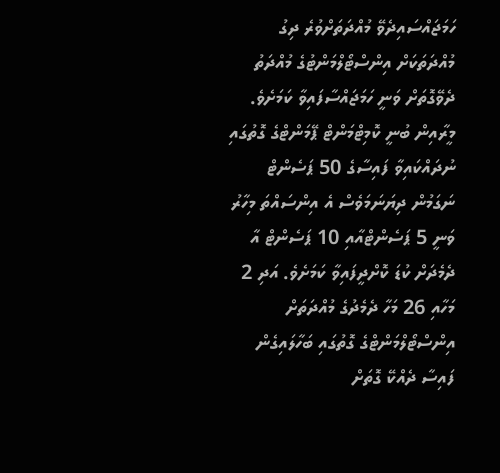ހަމަޖައްސައިދެވޭ މުއްދަތަށްވުރެ ދިގު މުއްދަތަކަށް އިންސްޓޯލްމަންޓުގެ މުއްދަތު ދެވޭގޮތަށް ވަނީ ހަމަޖައްސާފައިވާ ކަމަށެވެ.
މީރާއިން ބުނީ ކޮމިޓްމަންޓް ޕޭމަންޓްގެ ގޮތުގައި ނުދައްކައިވާ ފައިސާގެ 50 ޕަސެންޓް ނަގަމުން ދިޔަނަމަވެސް އެ އިންސައްތަ މިހާރު ވަނީ 5 ޕަސެންޓްއާއި 10 ޕަސެންޓް އާ ދެމެދަށް ކުޑަ ކޮށްދީފައިވާ ކަމަށެވެ. އަދި 2 މަހާއި 26 މަހާ ދެމެދުގެ މުއްދަތަށް އިންސްޓޯލްމަންޓްގެ ގޮތުގައި ބަހާލައިގެން ފައިސާ ދެއްކޭ ގޮތަށް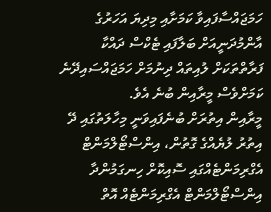ހަމަޖައްސާފައިވާ ކަމަށާއި މިދިޔަ އަހަރުގެ އާންމުދަނީއަށް ބަލާފައި ޓެކްސް ދައްކާ ފަރާތްތަކަށް ލުއިތައް ދިނުމަށް ހަމަޖައްސައިދޭނެ ކަމަށްވެސް މީރާއިން ބުނެ އެވެ.
މީރާއިން އިތުރަށް ބުނެފައިވަނީ މިހާލަތުގައި ދޭ އިތުރު ލުޔެއްގެ ގޮތުން، އިންސްޓޯލްމަންޓް އެގްރިމަންޓެއްގައި ސޮއިކޮށް ހިނގަމުންދާ އިންސްޓޯލްމަންޓް އެގްރިމަންޓެއް އޮތް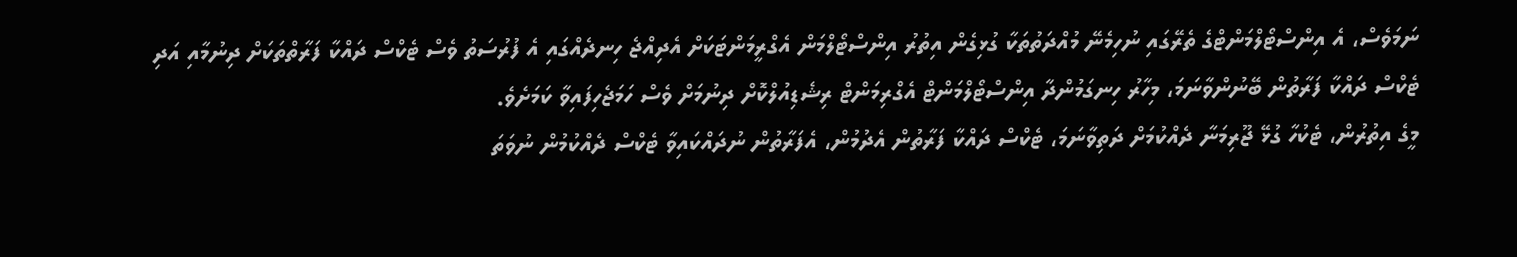ނަމަވެސް، އެ އިންސްޓޯލްމަންޓްގެ ތެރޭގައި ނުހިމެނޭ މުއްދަތުތަކާ ގުޅިގެން އިތުރު އިންސްޓޯލްމަން އެގްރީމަންޓަކަށް އެދިއްޖެ ހިނދެއްގައި އެ ފުރުސަތު ވެސް ޓެކްސް ދައްކާ ފަރާތްތަކަށް ދިނުމާއި އަދި ޓެކްސް ދައްކާ ފަރާތުން ބޭނުންވާނަމަ، މިހާރު ހިނގަމުންދާ އިންސްޓޯލްމަންޓް އެގްރިމަންޓް ރިޝެޑިއުލްކޮށް ދިނުމަށް ވެސް ހަމަޖެހިފައިވާ ކަމަށެވެ.
މީގެ އިތުރުން، ޓެކުހާ ގުޅޭ ޖޫރިމަނާ ދެއްކުމަށް ދަތިވާނަމަ، ޓެކްސް ދައްކާ ފަރާތުން އެދުމުން، އެފަރާތުން ނުދައްކައިވާ ޓެކްސް ދެއްކުމުން ނުވަތަ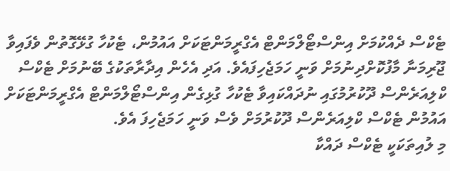ޓެކްސް ދެއްކުމަށް އިންސްޓޯލްމަންޓް އެގްރީމަންޓަކަށް އައުމުން، ޓެކުހާ ގުޅޭގޮތުން ވެފައިވާ ޖޫރިމަނާ މާފުކޮށްދިނުމަށް ވަނީ ހަމަޖެހިފައެވެ. އަދި އެހެން އިދާރާތަކުގެ ބޭނުމަށް ޓެކްސް ކްލިއަރެންސް ދޫކުރުމުގައި ނުދައްކައިވާ ޓެކުހާ ގުޅިގެން އިންސްޓޯލްމަންޓް އެގްރީމަންޓަކަށް އައުމުން ޓެކްސް ކްލިއަރެންސް ދޫކުރުމަށް ވެސް ވަނީ ހަމަޖެހިފަ އެވެ.
މި ލުއިތަކަކީ ޓެކްސް ދައްކާ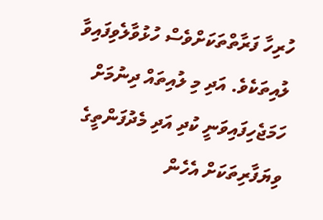ހުރިހާ ފަރާތްތަކަށްވެސް ހުޅުވާލެވިފައިވާ ލުއިތަކެވެ. އަދި މި ލުއިތައް ދިނުމަށް ހަމަޖެހިފައިވަނީ ކުދި އަދި މެދުފަންތީގެ ވިޔަފާރިތަކަށް އެހެން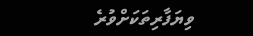ވިޔަފާރިތަކަށްވުރެ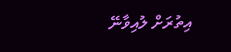އިތުރަށް ލުއިވާނޭ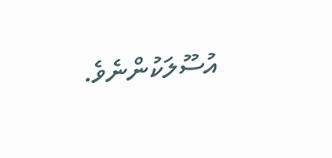އުސޫލަކުންނެވެ.